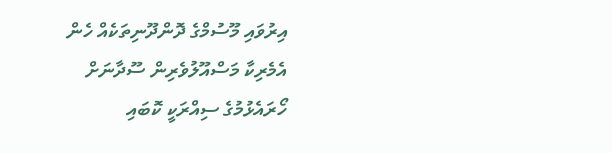އިރުވައި މޫސުމްގެ ދޮންދޫނިތަކެއް ހެން އެމެރިކާ މަސްއޫލުވެރިން ސޫދާނަށް ހޯރައެޅުމުގެ ސިއްރަކީ ކޮބައި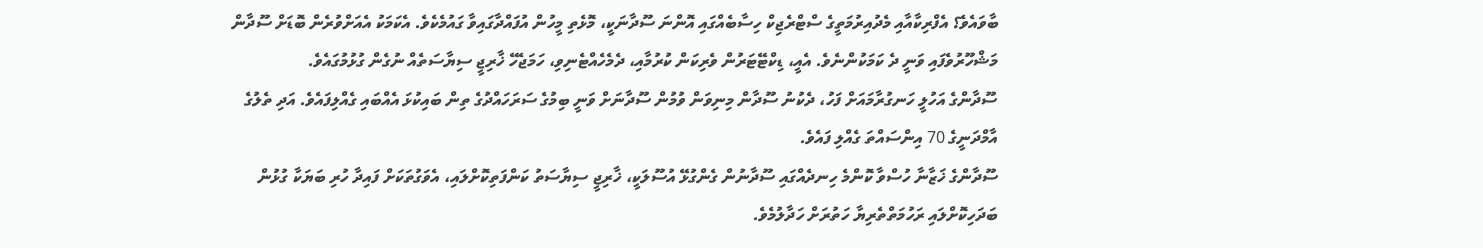ބާވައެވެ؟ އެފްރިކާއާއި މެދުއިރުމަތީގެ ސްޓްރެޖިކް ހިސާބެއްގައި އޮންނަ ސޫދާނަކީ، މޮޅެތި މީހުން އުފައްދާގައިވާ ގައުމެކެވެ. އެކަމަކު އެއަށްވުރެން ބޮޑަށް ސޫދާން މަޝްހޫރުވެފައި ވަނީ ދެ ކަމަކުންނެވެ. އެއީ، ޑިކްޓޭޓަރުން ވެރިކަން ކުރުމާއި، ދެމެހެއްޓެނިވި، ހަމަޖެހޭ ޚާރިޖީ ސިޔާސަތެއް ނުގެން ގުޅުމުގައެވެ.
ސޫދާންގެ އަހުލީ ހަނގުރާމައަށް ފަހު، ދެކުނު ސޫދާން މިނިވަން ވުމުން ސޫދާނަށް ވަނީ ބިމުގެ ސަރަހައްދުގެ ތިން ބައިކުޅަ އެއްބައި ގެއްލިފައެވެ. އަދި ތެލުގެ އާމްދަނީގެ 70 އިންސައްތަ ގެއްލި ފައެވެ.
ސޫދާންގެ ޚަޒާނާ ހުސްވާ ކޮންމެ ހިނދެއްގައި ސޫދާނުން ގެންގުޅޭ އުސޫލަކީ، ޚާރިޖީ ސިޔާސަތު ކަންފަތިކޮށްލައި، އެވަގުތަކަށް ފައިދާ ހުރި ބަޔަކާ ގުޅުން ބަދަހިކޮށްލައި ރަހުމަތްތެރިޔާ ހަތުރަށް ހަދާލުމެވެ.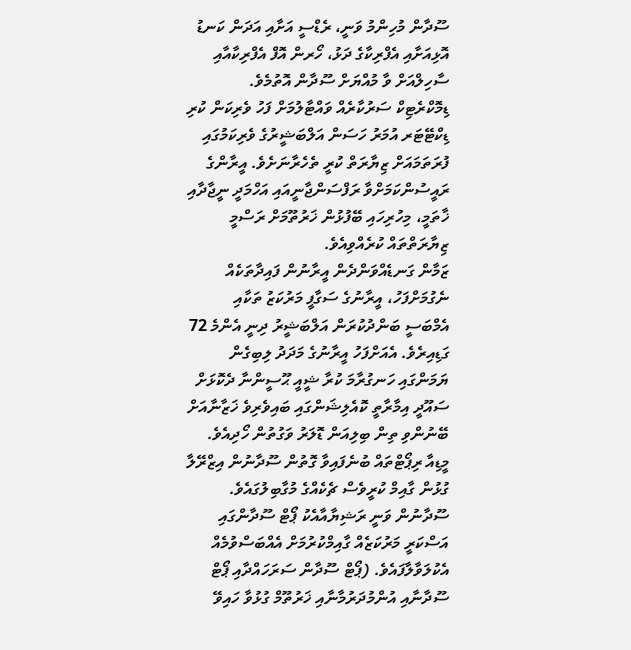ސޫދާން މުހިންމު ވަނީ، ރެޑްސީ އަށާއި އަދަން ކަނޑު އޮޅިއަށާއި އެފްރިކާގެ ދަޅު، ހޯރން އޮފް އެފްރިކާއާއި ސާހިލްއަށް ވާ މުއްޔަށް ސޫދާން އޮތުމެވެ.
ޑިމޮކްރެޓިކް ސަރުކާރެއް ވައްޓާލުމަށް ފަހު ވެރިކަން ކުރި ޑިކްޓޭޓަރ އުމަރު ހަސަން އަލްބަޝީރުގެ ވެރިކަމުގައި ފުރަތަމައަށް ޒިޔާރަތް ކުރީ ތެހެރާނަށެވެ. އީރާންގެ ރައީސުންކަމަށްވާ ރަފްސަންޖާނީއައި އަހްމަދީ ނީޖާދާއި ޚާތަމީ، މިހުރިހައި ބޭފުޅުން ޚަރުތޫމަށް ރަސްމީ ޒިޔާރަތްތައް ކުރެއްވިއެވެ.
ޒަމާން ގަނޑެއްވަންދެން އީރާނުން ފައިދާތަކެއް ނެގުމަށްފަހު، އީރާނުގެ ސަގާފީ މަރުކަޒު ތަކާއި އެމްބަސީ ބަންދުކުރަން އަލްބަޝީރު ދިނީ އެންމެ 72 ގަޑިއިރެވެ. އެއަށްފަހު އީރާނުގެ މަދަދު ލިބިގެން ޔަމަންގައި ހަނގުރާމަ ކުރާ ޝީއީ ޙޫސީންނާ ދެކޮޅަށް ސައޫދީ އިމާރާތީ ކޮއެލިޝަންގައި ބައިވެރިވެ ޚަޒާނާއަށް ބޭނުންވި ތިން ބިލިއަން ޑޮލަރު ވަގުތުން ހޯދިއެވެ.
މީޑިއާ ރިޕޯޓްތައް ބުނެފައިވާ ގޮތުން ސޫދާނުން އިޒްރޭލާ ގުޅުން ގާއިމް ކުރީވެސް ޗެކެއްގެ މުގާބިލުގައެވެ.
ސޫދާނުން ވަނީ ރަޝިޔާއާއެކު ޕޯޓް ސޫދާންގައި އަސްކަރީ މަރުކަޒެއް ގާއިމްކުރުމަށް އެއްބަސްވުމެއް އެކުލަވާލާފައެވެ. (ޕޯޓް ސޫދާން ސަރަހައްދާއި ޕޯޓް ސޫދާނާއި އުންމުދަރުމާނާއި ޚަރުތޫމް ގުޅުވާ ހައިވޭ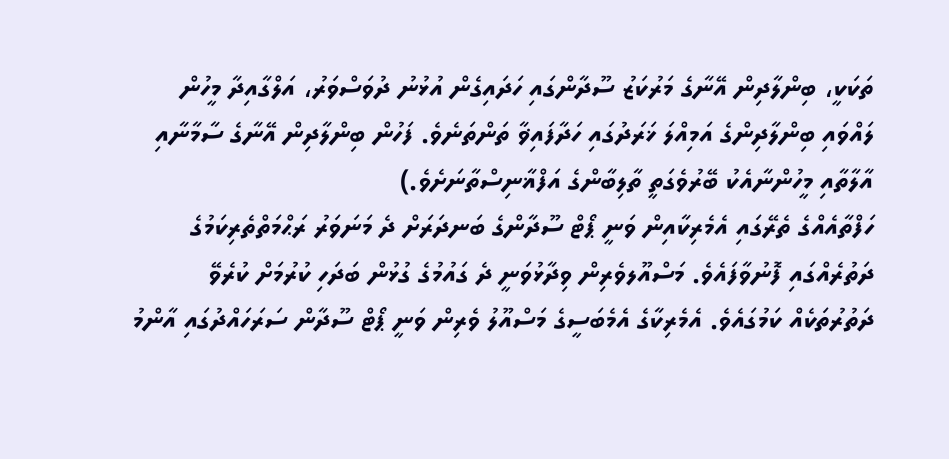ތަކަކީ، ބިންލާދިން އޭނާގެ މަރުކަޒު ސޫދާންގައި ހަދައިގެން އުޅުނު ދުވަސްވަރު، އަލްގާއިދާ މީހުން ލައްވައި ބިންލާދިންގެ އަމިއްލަ ޚަރަދުގައި ހަދާފައިޥާ ތަންތަނެވެ. ފަހުން ބިންލާދިން އޭނާގެ ސާމާނާއި އާލާތާއި މީހުންނާއެކު ބޭރުވެގަތީ ތާލިބާންގެ އަފްޣާނިސްތާނަށެވެ.)
ހަފްތާއެއްގެ ތެރޭގައި އެމެރިކާއިން ވަނީ ޕޯޓް ސޫދާންގެ ބަނދަރަށް ދެ މަނަވަރު ރަޙްމަތްތެރިކަމުގެ ދަތުރެއްގައި ފޮނުވާފައެވެ. މަސްއޫލވެރިން ވިދާޅުވަނީ ދެ ގައުމުގެ ގުޅުން ބަދަހި ކުރުމަށް ކުރެވޭ ދަތުރުތަކެއް ކަމުގައެވެ. އެމެރިކާގެ އެމެބަސީގެ މަސްއޫލު ވެރިން ވަނީ ޕޯޓް ސޫދާން ސަރަހައްދުގައި އާންމު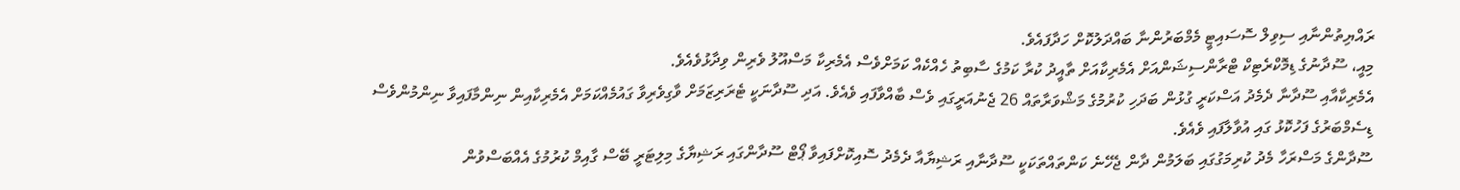ރައްޔިތުންނާއި ސިވިލް ސޮސައިޓީ މެމްބަރުންނާ ބައްދަލުކޮށް ހަދާފައެވެ.
މިއީ، ސޫދާނުގެ ޑިމޮކްރެޓިކް ޓްރާންސިޝަންއަށް އެމެރިކާއަށް ތާއީދު ކުރާ ކަމުގެ ސާބިތު ހެއްކެއް ކަމަށްވެސް އެމެރިކާ މަސްއޫލު ވެރިން ވިދާޅުވެއެވެ.
އެމެރިކާއާއި ސޫދާނާ ދެމެދު އަސްކަރީ ގުޅުން ބަދަހި ކުރުމުގެ މަޝްވަރާތައް 26 ޖެނުއަރީގައި ވެސް ބާއްވާފައި ވެއެވެ. އަދި ސޫދާނަކީ ޓެރަރިޒަމަށް ވާގިވެރިވާ ގައުމެއްކަމަށް އެމެރިކާއިން ނިންމާފައިވާ ނިންމުންވެސް ޑިސެމްބަރުގެ ފަހުކޮޅު ގައި އުވާލާފައި ވެއެވެ.
ސޫދާންގެ މަސްރަހާ މެދު ކުރިމަގުގައި ބަލަމުން ދާން ޖެހޭނެ ކަންތައްތަކަކީ ސޫދާނާއި ރަޝިޔާއާ ދެމެދު ސޮއިކޮށްފައިވާ ޕޯޓް ސޫދާންގައި ރަޝިޔާގެ މިލިޓަރީ ބޭސް ގާއިމް ކުރުމުގެ އެއްބަސްވުން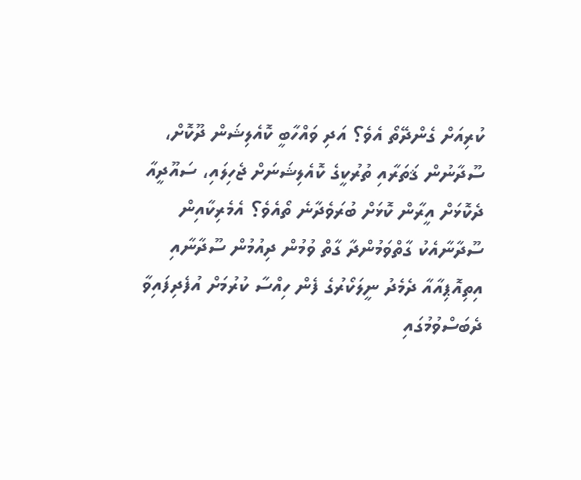ކުރިއަށް ގެންދޭތޯ އެވެ؟ އަދި ވައްހާބީ ކޮއެލިޝަން ދޫކޮށް، ސޫދާނުން ޤަތަރާއި ތުރުކީގެ ކޮއެލިޝަނަށް ޖެހިލައި، ސައޫދީއާ ދެކޮޅަށް އީރާން ކޮޅަށް ބުރަވެދާނެ ތޯއެވެ؟ އެމެރިކާއިން ސޫދާނާއެކު ގާތްވަމުންދާ ގާތް ވުމުން ދިއުމުން ސޫދާނާއި އިތިއޮޕިއާއާ ދެމެދު ނީލަކޯރުގެ ފެން ހިއްސާ ކުރުމަށް އުފެދިފައިވާ ދެބަސްވުމުގައި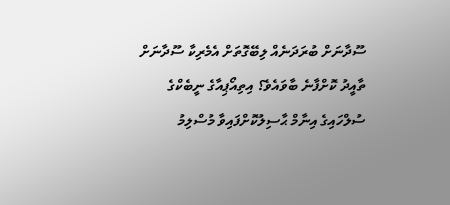ސޫދާނަށް ބުރަދަނެއް ލިބޭގޮތަށް އެމެރިކާ ސޫދާނަށް ތާއީދު ކޮށްފާނެ ބާވައެވެ؟ އިތިއޯޕިއާގެ ނީބެކްގެ ސުލްހައިގެ އިނާމް ޙާސިލުކޮށްފައިވާ މުސްލިމު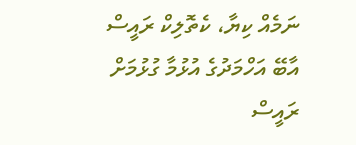ނަމެއް ކިޔާ، ކެތޮލިކް ރައީސް އާބޭ އަހްމަދުގެ އުޅުމާ ގުޅުމަށް ރައީސް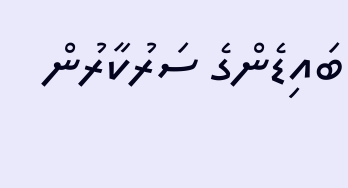ބައިޑެންގެ ސަރުކާރުން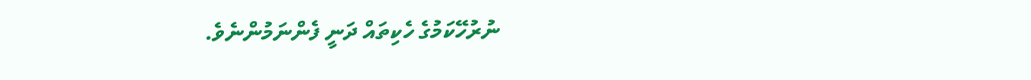ނުރުހޭކަމުގެ ހެކިތައް ދަނީ ފެންނަމުންނެވެ.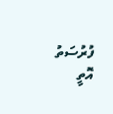ފުރުސަތު އޮތީ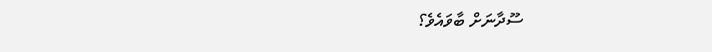ސޫދާނަށް ބާވައެވެ؟